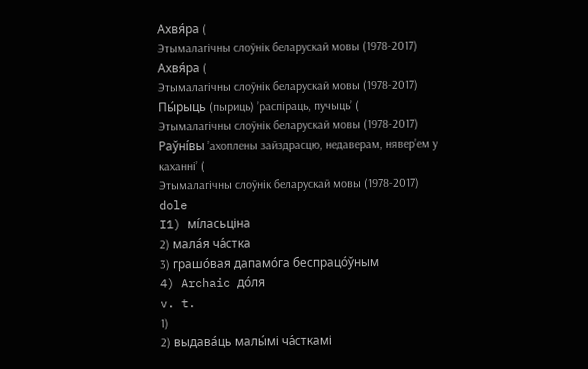Ахвя́ра (
Этымалагічны слоўнік беларускай мовы (1978-2017)
Ахвя́ра (
Этымалагічны слоўнік беларускай мовы (1978-2017)
Пы́рыць (пыриць) ’распіраць, пучыць’ (
Этымалагічны слоўнік беларускай мовы (1978-2017)
Раўні́вы ’ахоплены зайздрасцю, недаверам, нявер’ем у каханні’ (
Этымалагічны слоўнік беларускай мовы (1978-2017)
dole
I1) мі́ласьціна
2) мала́я ча́стка
3) грашо́вая дапамо́га беспрацо́ўным
4) Archaic до́ля
v. t.
1)
2) выдава́ць малы́мі ча́сткамі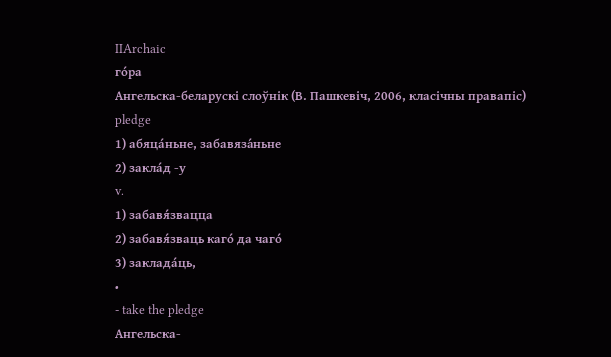IIArchaic
го́ра
Ангельска-беларускі слоўнік (В. Пашкевіч, 2006, класічны правапіс)
pledge
1) абяца́ньне, забавяза́ньне
2) закла́д -у
v.
1) забавя́звацца
2) забавя́зваць каго́ да чаго́
3) заклада́ць,
•
- take the pledge
Ангельска-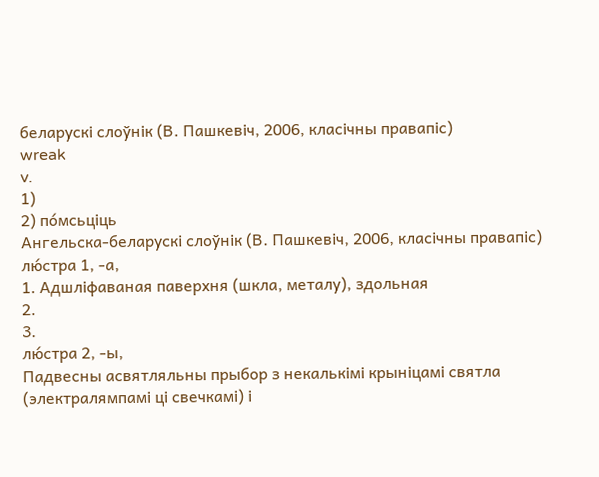беларускі слоўнік (В. Пашкевіч, 2006, класічны правапіс)
wreak
v.
1)
2) по́мсьціць
Ангельска-беларускі слоўнік (В. Пашкевіч, 2006, класічны правапіс)
лю́стра 1, ‑а,
1. Адшліфаваная паверхня (шкла, металу), здольная
2.
3.
лю́стра 2, ‑ы,
Падвесны асвятляльны прыбор з некалькімі крыніцамі святла (электралямпамі ці свечкамі) і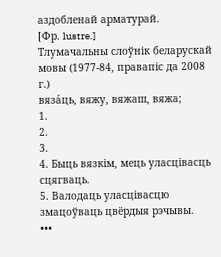аздобленай арматурай.
[Фр. lustre.]
Тлумачальны слоўнік беларускай мовы (1977-84, правапіс да 2008 г.)
вяза́ць, вяжу, вяжаш, вяжа;
1.
2.
3.
4. Быць вязкім, мець уласцівасць сцягваць.
5. Валодаць уласцівасцю змацоўваць цвёрдыя рэчывы.
•••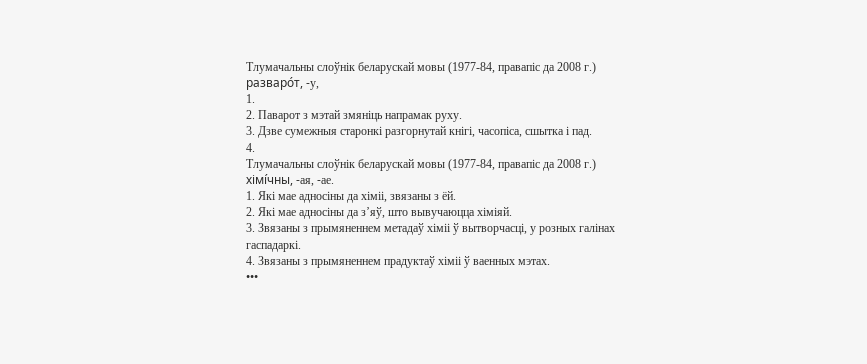Тлумачальны слоўнік беларускай мовы (1977-84, правапіс да 2008 г.)
разваро́т, ‑у,
1.
2. Паварот з мэтай змяніць напрамак руху.
3. Дзве сумежныя старонкі разгорнутай кнігі, часопіса, сшытка і пад.
4.
Тлумачальны слоўнік беларускай мовы (1977-84, правапіс да 2008 г.)
хімі́чны, ‑ая, ‑ае.
1. Які мае адносіны да хіміі, звязаны з ёй.
2. Які мае адносіны да з’яў, што вывучаюцца хіміяй.
3. Звязаны з прымяненнем метадаў хіміі ў вытворчасці, у розных галінах гаспадаркі.
4. Звязаны з прымяненнем прадуктаў хіміі ў ваенных мэтах.
•••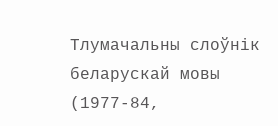Тлумачальны слоўнік беларускай мовы (1977-84,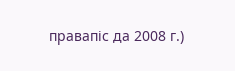правапіс да 2008 г.)